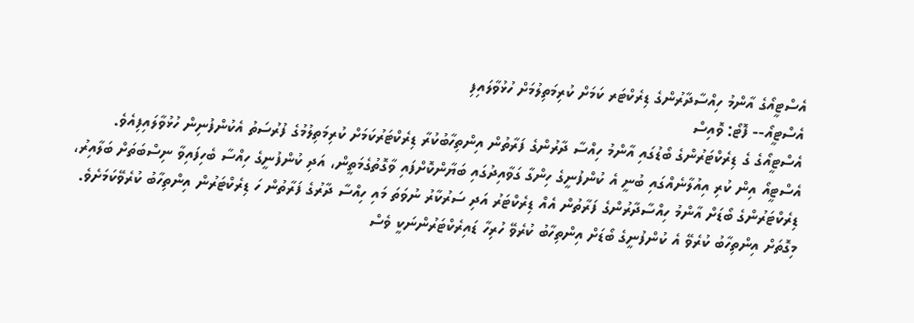އެސްޓީއޯގެ އާންމު ހިއްސާދާރުންގެ ޑިރެކްޓަރ ކަމަށް ކުރިމަތިލުމަށް ހުޅުވާލައިފި
އެސްޓީއޯ-- ފޮޓޯ: ވޮއިސް
އެސްޓީއޯގެ ގެ ޑިރެކްޓަރުންގެ ބޯޑުގައި އާންމު ހިއްސާ ދާރުންގެ ފަރާތުން އިންތިހާބުކުރާ ޑިރެކްޓަރުކަމަށް ކުރިމަތިލުމުގެ ފުރުސަތު އެކުންފުނިން ހުޅުވާލައިފިއެވެ.
އެސްޓީއޯ އިން ކުރި އިއުލާނެއްގައި ބުނީ އެ ކުންފުނީގެ ހިންގާ ގަވާއިދުގައި ބަޔާންކޮށްފައި ވާގޮތުގެމަތީން، އަދި ކުންފުނީގެ ހިއްސާ ބެހިފައިވާ ނިސްބަތަށް ބަލާއިރު، ޑިރެކްޓަރުންގެ ބޯޑަށް އާންމު ހިއްސާދާރުންގެ ފަރާތުން އެއް ޑިރެކްޓަރު އަދި ސަރުކާރު ނުވަތަ މައި ހިއްސާ ދާރުގެ ފަރާތުން ހަ ޑިރެކްޓަރުން އިންތިހާބު ކުރެވޭކަމަށެވެ.
މިގޮތަށް އިންތިހާބު ކުރެވޭ އެ ކުންފުނީގެ ބޯޑަށް އިންތިހާބު ކުރެވޭ ހުރިހާ ޑައިރެކްޓަރުންނަކީ ވެސް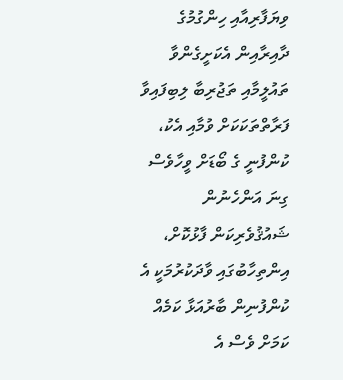ވިޔަފާރިއާއި ހިންގުމުގެ ދާއިރާއިން އެކަށީގެންވާ ތައުލީމާއި ތަޖުރިބާ ލިބިފައިވާ ފަރާތްތަކަކަށް ވުމާއި އެކު، ކުންފުނީ ގެ ބޯޑަށް ވީހާވެސް ގިނަ އަންހެނުން ޝައުޤުވެރިކަން ފާޅުކޮށް، އިންތިހާބުގައި ވާދަކުރުމަކީ އެ ކުންފުނިން ބާރުއަޅާ ކަމެއް ކަމަށް ވެސް އެ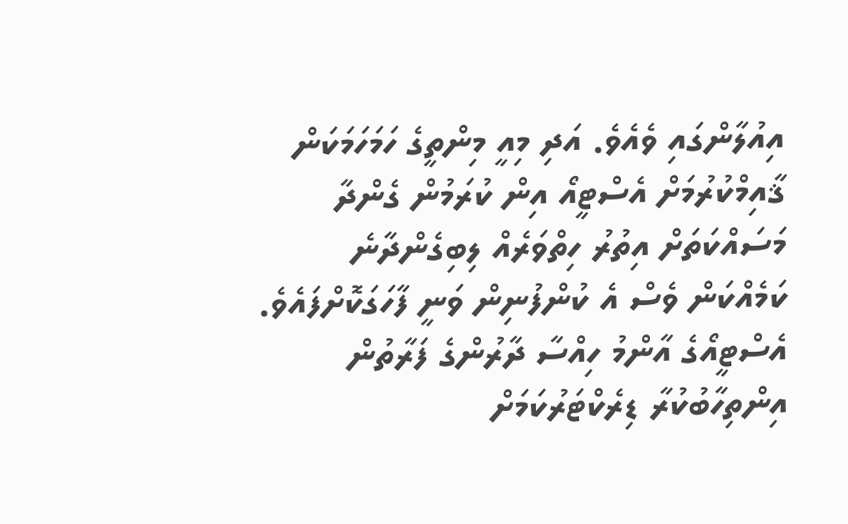އިއުލާންގައި ވެއެވެ. އަދި މިއީ މިންތީގެ ހަމަހަމަކަން ޤާއިމްކުރުމަށް އެސްޓީއޯ އިން ކުރަމުން ގެންދާ މަސައްކަތަށް އިތުރު ހިތްވަރެއް ލިބިގެންދާނެ ކަމެއްކަން ވެސް އެ ކުންފުނިން ވަނީ ފާހަގަކޮށްފައެވެ.
އެސްޓީއޯގެ އާންމު ހިއްސާ ދާރުންގެ ފަރާތުން އިންތިހާބުކުރާ ޑިރެކްޓަރުކަމަށް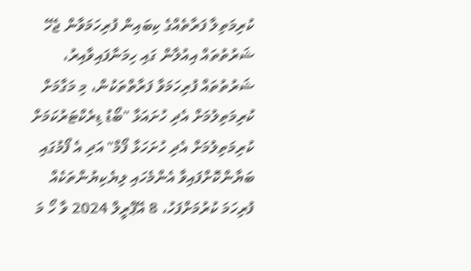ކުރިމަތިލާ ފަރާތެއްގެ ކިބައިން ފުރިހަމަވާން ޖެހޭ ޝަރުތުތައް އިއުލާން ގައި ހިމަނާފައިވާއިރު، ޝަރުތުތައް ފުރިހަމަވާ ފަރާތްތަކުން، މި މަގާމަށް ކުރިމަތިލުމަށް އެދި ހުށައަޅާ "ބޯޑު ޑިރެކްޓަރުކަމަށް ކުރިމަތިލުމަށް އެދި ހުށަހަޅާ ފޯމް" އަދި އެ ފޯމުގައި ބަޔާންކޮށްފައިވާ އެންމެހައި ލިޔެކިޔުންތަކެއް ފުރިހަމަ ކުރުމަށްފަހު، 8 އޭޕްރީލް 2024 ވާ ހޯ މަ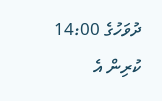ދުވަހުގެ 14:00 ކުރިން އެ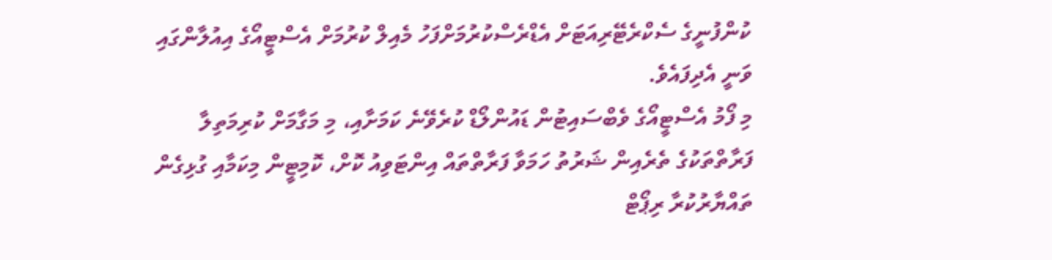ކުންފުނީގެ ސެކްރެޓޭރިއަޓަށް އެޑްރެސްކުރުމަށްފަހު މެއިލް ކުރުމަށް އެސްޓީއޯގެ އިއުލާންގައި ވަނީ އެދިފައެވެ.
މި ފޯމު އެސްޓީއޯގެ ވެބްސައިޓުން ޑައުންލޯޑް ކުރެވޭނެ ކަމަށާއި، މި މަގާމަށް ކުރިމަތިލާ ފަރާތްތަކުގެ ތެރެއިން ޝަރުތު ހަމަވާ ފަރާތްތައް އިންޓަވިއު ކޮށް، ކޮމިޓީން މިކަމާއި ގުޅިގެން ތައްޔާރުކުރާ ރިޕޯޓް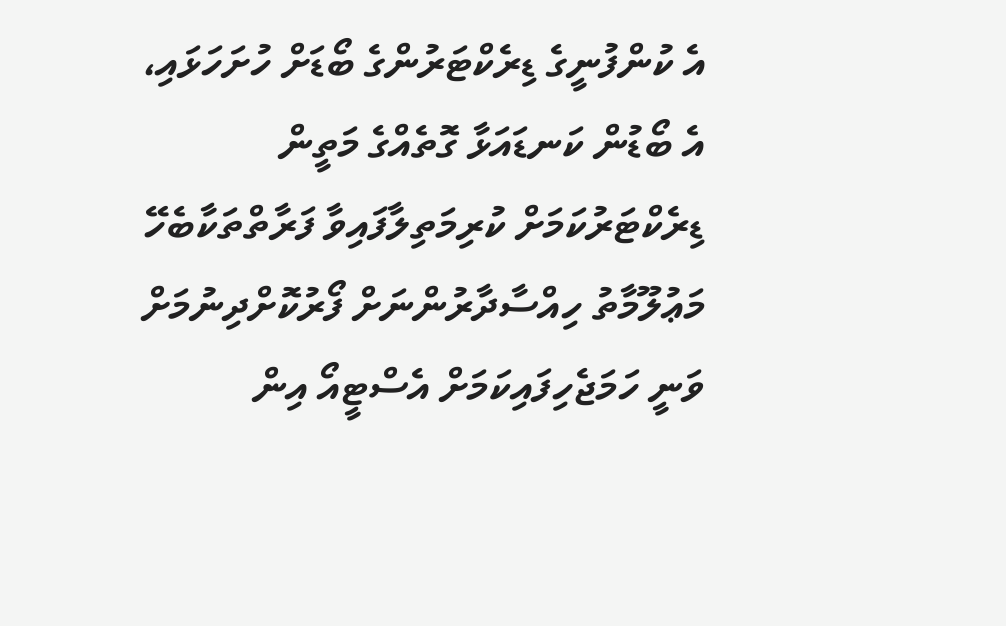އެ ކުންފުނީގެ ޑިރެކްޓަރުންގެ ބޯޑަށް ހުށަހަޅައި، އެ ބޯޑުން ކަނޑައަޅާ ގޮތެއްގެ މަތީން ޑިރެކްޓަރުކަމަށް ކުރިމަތިލާފައިވާ ފަރާތްތަކާބެހޭ މަޢުލޫމާތު ހިއްސާދާރުންނަށް ފޯރުކޮށްދިނުމަށް ވަނީ ހަމަޖެހިފައިކަމަށް އެސްޓީއޯ އިން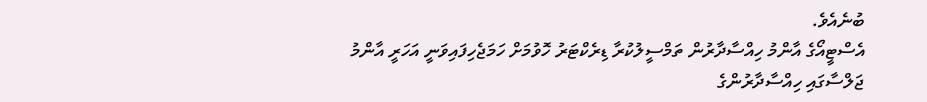ބުނެއެވެ.
އެސްޓީއޯގެ އާންމު ހިއްސާދާރުން ތަމްސީލުކުރާ ޑިރެކްޓަރު ހޮވުމަށް ހަމަޖެހިފައިވަނީ އަހަރީ އާންމު ޖަލްސާގައި ހިއްސާދާރުންގެ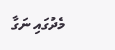މެދުގައި ނަގާ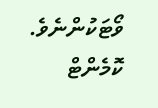ވޯޓަކުންނެވެ.
ކޮމެންޓް